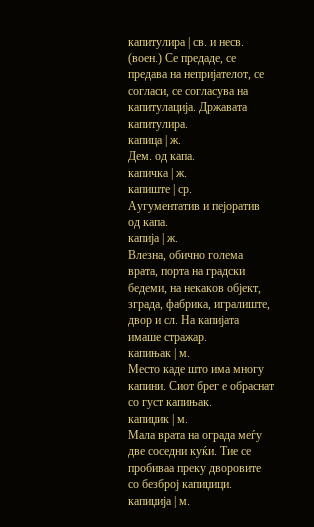капитулира | св. и несв.
(воен.) Се предаде, се предава на непријателот, се согласи, се согласува на капитулација. Државата капитулира.
капица | ж.
Дем. од капа.
капичка | ж.
капиште | ср.
Аугументатив и пејоратив од капа.
капија | ж.
Влезна, обично голема врата, порта на градски бедеми, на некаков објект, зграда, фабрика, игралиште, двор и сл. На капијата имаше стражар.
капињак | м.
Место каде што има многу капини. Сиот брег е обраснат со густ капињак.
капиџик | м.
Мала врата на ограда меѓу две соседни куќи. Тие се пробиваа преку дворовите со безброј капиџици.
капиџија | м.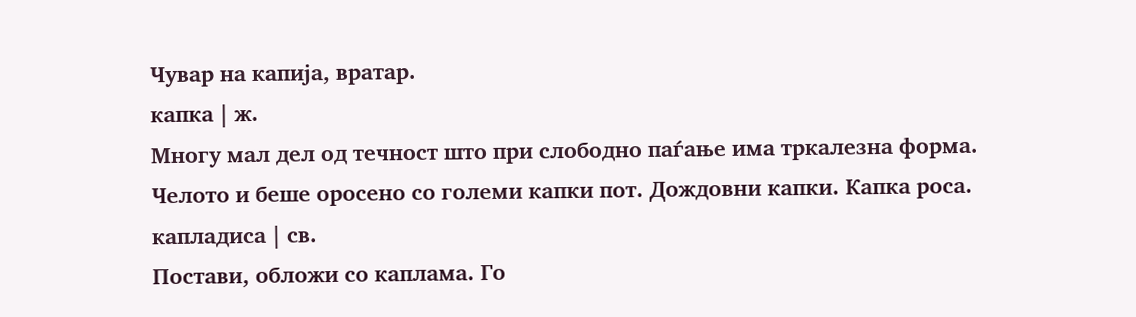Чувар на капија, вратар.
капка | ж.
Многу мал дел од течност што при слободно паѓање има тркалезна форма. Челото и беше оросено со големи капки пот. Дождовни капки. Капка роса.
капладиса | св.
Постави, обложи со каплама. Го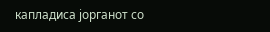капладиса јорганот со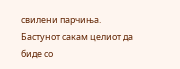свилени парчиња. Бастунот сакам целиот да биде со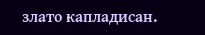злато капладисан.